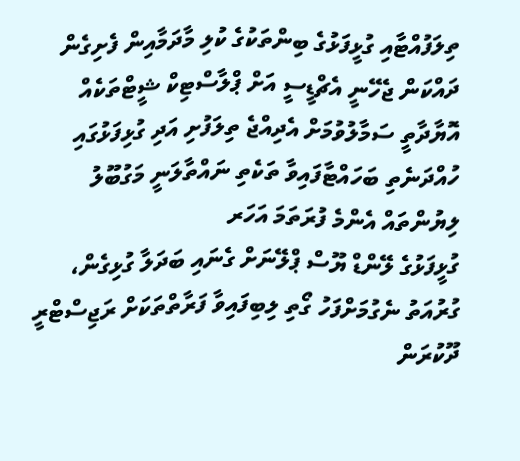ތިލަފުއްޓާއި ގުޅީފަޅުގެ ބިންތަކުގެ ކުލި މާދަމާއިން ފެށިގެން ދައްކަން ޖެހޭނީ އެޗްޑީސީ އަށް ޕްލާސްޓިކް ޝީޓްތަކެއް އޮޔާދާތީ ސަމާލުވުމަށް އެދިއްޖެ ތިލަފުށި އަދި ގުޅިފަޅުގައި ހުއްދަނެތި ބަހައްޓާފައިވާ ތަކެތި ނައްތާލަނީ މަގުބޫލު ލިޔުންތައް އެންމެ ފުރަތަމަ އަހަރ
ގުޅީފަޅުގެ ލޭންޑް ޔޫސް ޕްލޭނަށް ގެނައި ބަދަލާ ގުޅިގެން، ގުރުއަތު ނެގުމަށްފަހު ގޯތި ލިބިފައިވާ ފަރާތްތަކަށް ރަޖިސްޓްރީ ދޫކުރަން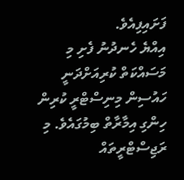ފަށައިފިއެވެ.
އިއްޔެ ހެނދުނު ފެށި މި މަސައްކަތް ކުރިއަށްދަނީ ހައުސިން މިނިސްޓްރީ ކުރިން ހިންގި އިމާރާތް ބިމުގައެވެ. މި ރަޖިސްޓްރީތައް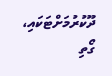ދޫކުރުމަށްޓަކައި، ގޯތި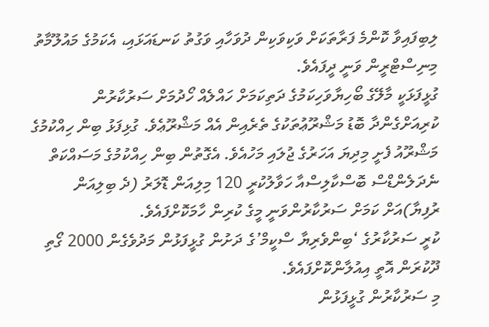ލިބިފައިވާ ކޮންމެ ފަރާތަކަށް ވަކިވަކިން ދުވަހާއި ވަގުތު ކަނޑައަޅައި، އެކަމުގެ މައުލޫމާތު މިނިސްޓްރީން ވަނީ ދީފައެވެ.
ގުޅީފަޅަކީ މާލޭގެ ބޯހިޔާވަހިކަމުގެ ދަތިކަމަށް ހައްލެއް ހޯދުމަށް ސަރުކާރުން ކުރިއަށްގެންދާ ބޮޑު މަޝްރޫޢުތަކުގެ ތެރެއިން އެއް މަޝްރޫޢެވެ. ގުޅިފަޅު ބިން ހިއްކުމުގެ މަޝްރޫއު ފެށީ މިދިޔަ އަހަރުގެ ޖުލައި މަހުއެވެ. އެގޮތުން ބިން ހިއްކުމުގެ މަސައްކަތް ނެދަލެންޑްސް ބޮސްކާލިސްއާ ހަވާލުކުރީ 120 މިލިއަން ޑޮލަރު (ދެ ބިލިއަން ރުފިޔާ)އަށް ކަމަށް ސަރުކާރުންވަނީ މީގެ ކުރިން ހާމަކޮށްފައެވެ.
ކުރީ ސަރުކާރުގެ ‘ބިންވެރިޔާ ސްކީމް’ގެ ދަށުން ގުޅީފަޅުން މަދުވެގެން 2000 ގޯތި ދޫކުރަން އޮތީ އިއުލާންކޮށްފައެވެ.
މި ސަރުކާރުން ގުޅީފަޅުން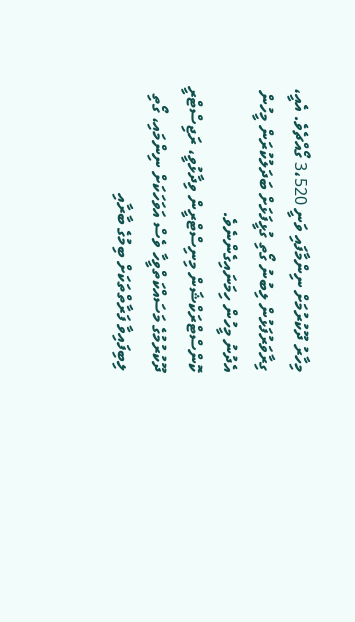މިހާރު ދޫކުރުމަށް ނިންމާފައި ވަނީ 3،520 ގޯއްޗެވެ. އެއީ، ގިރާވަރުފަޅުން ލިބުނު ގޯތި ގުޅީފަޅަށް ބަދަލުކުރަން މީހުން އެދުނު މީހުން ހިމަނައިގެންނެވެ.
ކޮންސްޓްރަކްޝަން މިނިސްޓްރީން ވިދާޅުވީ، ރަޖިސްޓްރީ ދޫކުރުމުގެ މަސައްކަތްވީހާ ވެސް އަވަހަކަށް ނިންމައި، ގޯތި ލިބިފައިވާ ފަރާތްތަކަށް ބިމުގެ ބާރާއި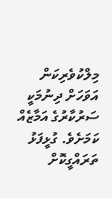މިލްކުވެރިކަން އަވަހަށް ދިނުމަކީ ސަރުކާރުގެ އަމާޒެއް ކަމަށެވެ. ގުޅީފަޅު ތަރައްގީކޮށް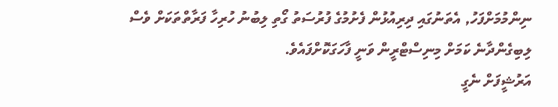ނިންމުމަށްފަހު, އެތަނުގައި ދިރިއުޅުން ފެށުމުގެ ފުރުސަތު ގޯތި ލިބުނު ހުރިހާ ފަރާތްތަކަށް ވެސް ލިބިގެންދާނެ ކަމަށް މިނިސްޓްރީން ވަނީ ފާހަގަކޮށްފައެވެ.
އަރުޝީފަށް ނެގީ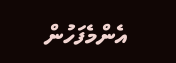އެންމެފަހުން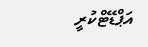އަޕްޑޭޓްކުރީ